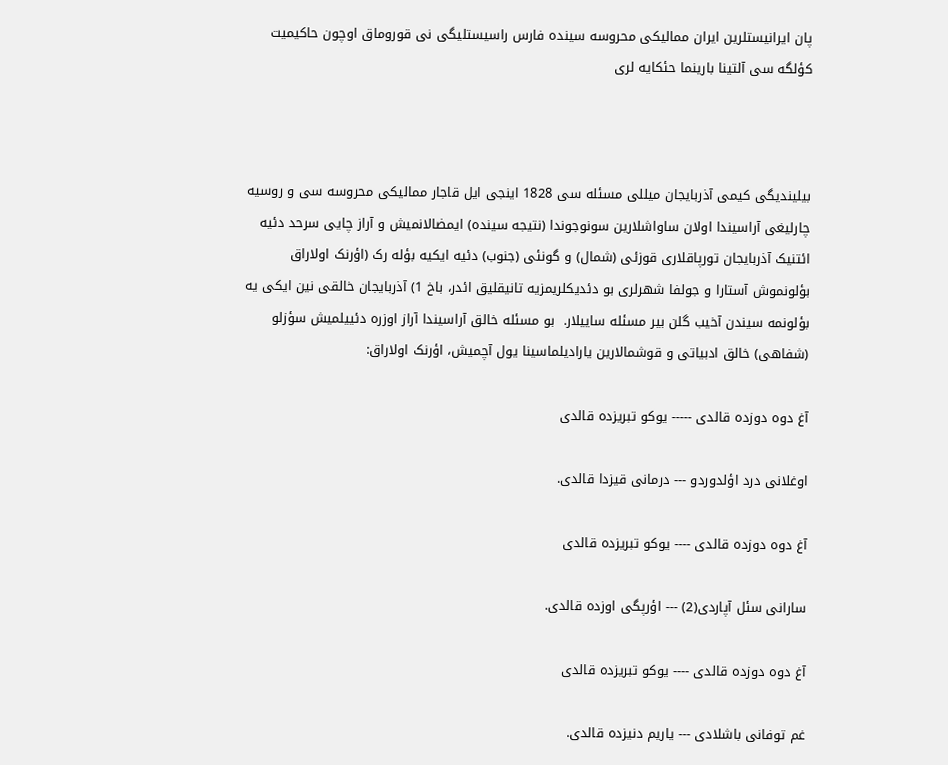پان ایرانیستلرین ایران ممالیکی محروسه سینده فارس راسیستلیگی نی قوروماق اوچون حاکیمیت کؤلگه سی آلتینا بارینما حئکایه لری



بیلیندیگی کیمی آذربایجان میللی مسئله سی 1828 اینجی ایل قاجار ممالیکی محروسه سی و روسیه چارلیغی آراسیندا اولان ساواشلارین سونوجوندا (نتیجه سینده) ایمضالانمیش و آراز چایی سرحد دئیه ائتنیک آذربایجان تورپاقلاری قوزئی (شمال) و گونئی (جنوب) دئیه ایکیه بؤله رک (اؤرنک اولاراق بؤلونموش آستارا و جولفا شهرلری بو دئدیکلریمزیه تانیقلیق ائدر، باخ 1) آذربایجان خالقی نین ایکی یه بؤلونمه سیندن آخیب گلن بیر مسئله ساییلار.  بو مسئله خالق آراسیندا آراز اوزره دئییلمیش سؤزلو (شفاهی) خالق ادبیاتی و قوشمالارین یارادیلماسینا یول آچمیش، اؤرنک اولاراق:

آغ دوه دوزده قالدی ----- یوکو تبریزده قالدی

اوغلانی درد اؤلدوردو --- درمانی قیزدا قالدی.

آغ دوه دوزده قالدی ---- یوکو تبریزده قالدی

سارانی سئل آپاردی(2) --- اؤرپگی اوزده قالدی.

آغ دوه دوزده قالدی ---- یوکو تبریزده قالدی

غم توفانی باشلادی --- یاریم دنیزده قالدی.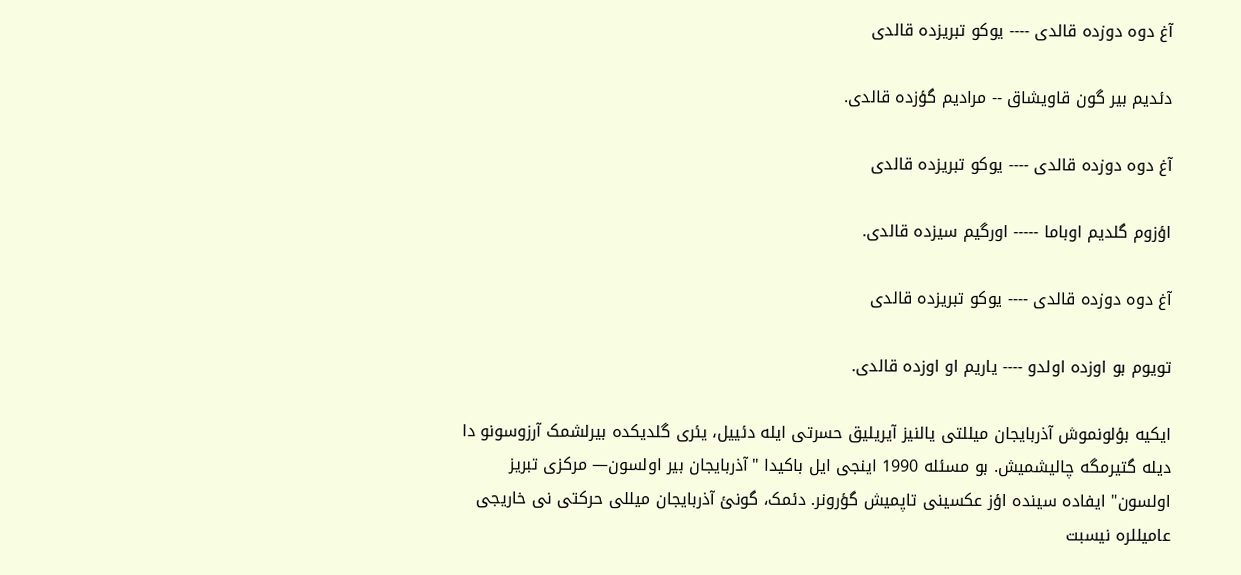آغ دوه دوزده قالدی ---- یوکو تبریزده قالدی

دئدیم بیر گون قاویشاق -- مرادیم گؤزده قالدی.

آغ دوه دوزده قالدی ---- یوکو تبریزده قالدی

اؤزوم گلدیم اوباما ----- اورگیم سیزده قالدی.

آغ دوه دوزده قالدی ---- یوکو تبریزده قالدی

تویوم بو اوزده اولدو ---- یاریم او اوزده قالدی.

ایکیه بؤلونموش آذربایجان میللتی یالنیز آیریلیق حسرتی ایله دئییل، یئری گلدیکده بیرلشمک آرزوسونو دا دیله گتیرمگه چالیشمیش. بو مسئله 1990 اینجی ایل باکیدا "آذربایجان بیر اولسون— مرکزی تبریز اولسون" ایفاده سینده اؤز عکسینی تاپمیش گؤرونر. دئمک، گونئ آذربایجان میللی حرکتی نی خاریجی عامیللره نیسبت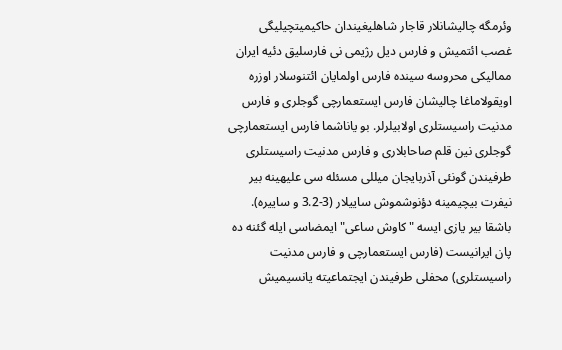وئرمگه چالیشانلار قاجار شاهلیغیندان حاکیمیتچیلیگی غصب ائتمیش و فارس دیل رژیمی نی فارسلیق دئیه ایران ممالیکی محروسه سینده فارس اولمایان ائتنوسلار اوزره اویقولاماغا چالیشان فارس ایستعمارچی گوجلری و فارس مدنیت راسیستلری اولابیلرلر. بو یاناشما فارس ایستعمارچی گوجلری نین قلم صاحابلاری و فارس مدنیت راسیستلری طرفیندن گونئی آذربایجان میللی مسئله سی علیهینه بیر نیفرت بیچیمینه دؤنوشموش ساییلار (3-3.2 و ساییره). باشقا بیر یازی ایسه "کاوش ساعی" ایمضاسی ایله گئنه ده پان ایرانیست (فارس ایستعمارچی و فارس مدنیت راسیستلری) محفلی طرفیندن ایجتماعیته یانسیمیش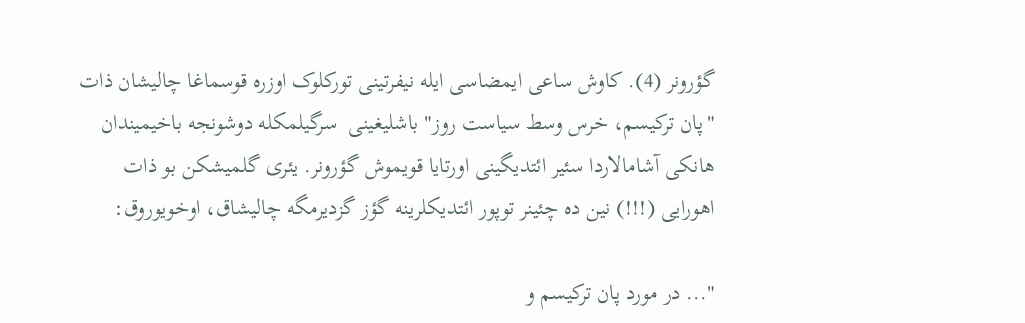گؤرونر (4). کاوش ساعی ایمضاسی ایله نیفرتینی تورکلوک اوزره قوسماغا چالیشان ذات "پان ترکیسم، خرس وسط سیاست روز" باشلیغینی  سرگیلمکله دوشونجه باخیمیندان هانکی آشامالاردا سئیر ائتدیگینی اورتایا قویموش گؤرونر. یئری گلمیشکن بو ذات اهورایی (!!!) نین ده چئینر توپور ائتدیکلرینه گؤز گزدیرمگه چالیشاق، اوخویوروق:

"... در مورد پان ترکیسم و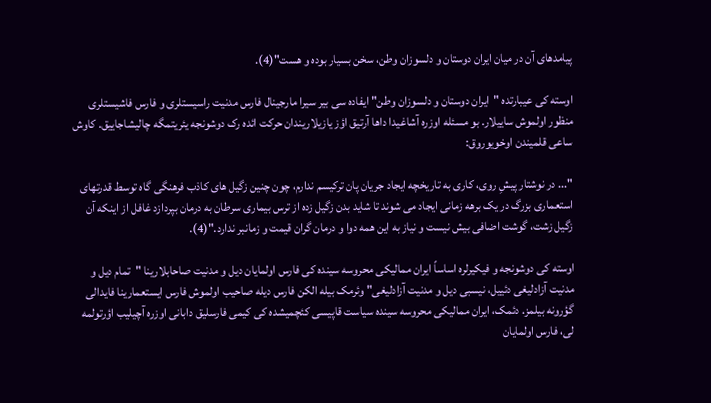پیامدهای آن در میان ایران دوستان و دلسوزان وطن، سخن بسیار بوده و هست"(4).

اوسته کی عیبارتده "ایران دوستان و دلسوزان وطن" ایفاده سی بیر سیرا مارجینال فارس مدنیت راسیستلری و فارس فاشیستلری منظور اولموش ساییلار. بو مسئله اوزره آشاغیدا داها آرتیق اؤز یازیلاریندان حرکت ائده رک دوشونجه یئریتمگه چالیشاجاییق. کاوش ساعی قلمیندن اوخویوروق:

"... در نوشتار پیشِ روی، کاری به تاریخچه ایجاد جریان پان ترکیسم ندارم، چون چنین زگیل های کاذب فرهنگی گاه توسط قدرتهای استعماری بزرگ در یک برهه زمانی ایجاد می شوند تا شاید بدن زگیل زده از ترس بیماری سرطان به درمان بپردازد غافل از اینکه آن زگیل زشت، گوشت اضافی بیش نیست و نیاز به این همه دوا و درمان گران قیمت و زمانبر ندارد."(4).

اوسته کی دوشونجه و فیکیرلره اساساً ایران ممالیکی محروسه سینده کی فارس اولمایان دیل و مدنیت صاحابلارینا "تمام دیل و مدنیت آزادلیغی دئییل، نیسبی دیل و مدنیت آزادلیغی" وئرمک بیله الکن فارس دیله صاحیب اولموش فارس ایستعمارینا فایدالی گؤرونه بیلمز. دئمک، ایران ممالیکی محروسه سینده سیاست قاپیسی کئچمیشده کی کیمی فارسلیق دابانی اوزره آچیلیب اؤرتولمه لی، فارس اولمایان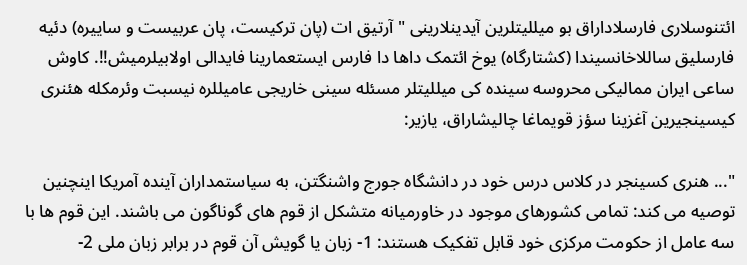ائتنوسلاری فارسلاداراق بو میللیتلرین آیدینلارینی "آرتیق ات (پان ترکیست، پان عربیست و ساییره) دئیه فارسلیق ساللاخانسیندا (کشتارگاه) یوخ ائتمک داها دا فارس ایستعمارینا فایدالی اولابیلرمیش!!. کاوش ساعی ایران ممالیکی محروسه سینده کی میللیتلر مسئله سینی خاریجی عامیللره نیسبت وئرمکله هئنری کیسینجیرین آغزینا سؤز قویماغا چالیشاراق، یازیر:

"... هنری کسینجر در کلاس درس خود در دانشگاه جورج واشنگتن، به سیاستمداران آینده آمریکا اینچنین توصیه می کند: تمامی کشورهای موجود در خاورمیانه متشکل از قوم های گوناگون می باشند. این قوم ها با سه عامل از حکومت مرکزی خود قابل تفکیک هستند: 1- زبان یا گویش آن قوم در برابر زبان ملی 2-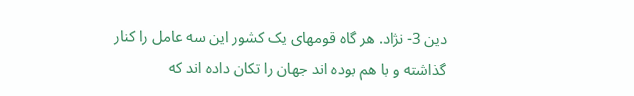دین 3- نژاد. هر گاه قومهای یک کشور این سه عامل را کنار گذاشته و با هم بوده اند جهان را تکان داده اند که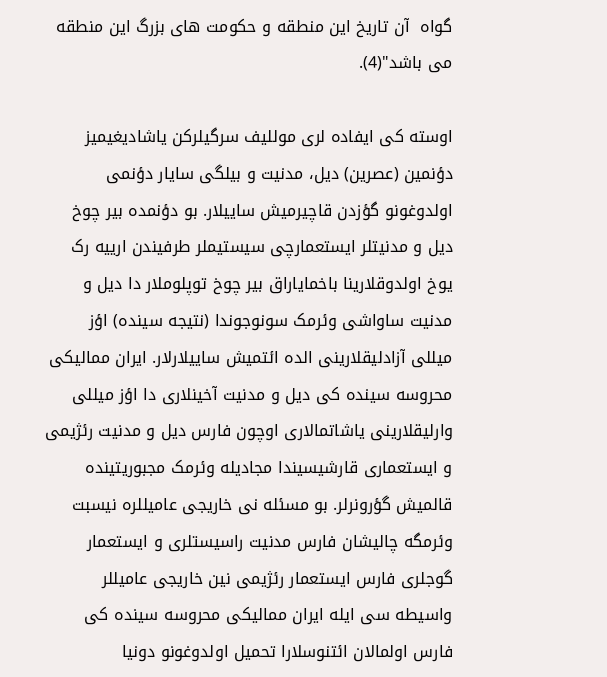گواه  آن تاریخ این منطقه و حکومت های بزرگ این منطقه می باشد"(4).

اوسته کی ایفاده لری موللیف سرگیلرکن یاشادیغیمیز دؤنمین (عصرین) دیل، مدنیت و بیلگی سایار دؤنمی اولدوغونو گؤزدن قاچیرمیش ساییلار. بو دؤنمده بیر چوخ دیل و مدنیتلر ایستعمارچی سیستیملر طرفیندن ارییه رک یوخ اولدوقلارینا باخمایاراق بیر چوخ توپلوملار دا دیل و مدنیت ساواشی وئرمک سونوجوندا (نتیجه سینده) اؤز میللی آزادلیقلارینی الده ائتمیش ساییلارلار. ایران ممالیکی محروسه سینده کی دیل و مدنیت آخینلاری دا اؤز میللی وارلیقلارینی یاشاتمالاری اوچون فارس دیل و مدنیت رئژیمی و ایستعماری قارشیسیندا مجادیله وئرمک مجبوریتینده قالمیش گؤرونرلر. بو مسئله نی خاریجی عامیللره نیسبت وئرمگه چالیشان فارس مدنیت راسیستلری و ایستعمار گوجلری فارس ایستعمار رئژیمی نین خاریجی عامیللر واسیطه سی ایله ایران ممالیکی محروسه سینده کی فارس اولمالان ائتنوسلارا تحمیل اولدوغونو دونیا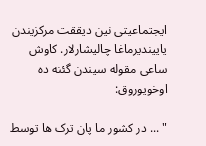ایجتماعیتی نین دیققت مرکزیندن یاییندیرماغا چالیشارلار. کاوش ساعی مقوله سیندن گئنه ده اوخویوروق:

" ... در کشور ما پان ترک ها توسط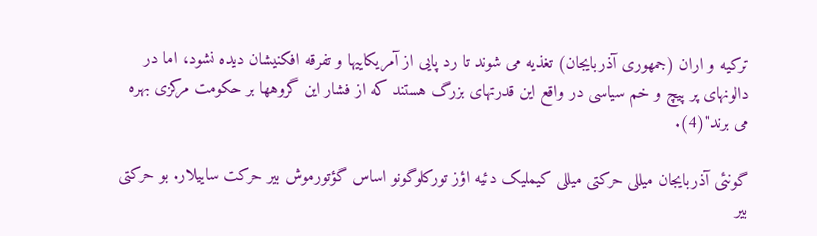ترکیه و اران (جمهوری آذربایجان) تغذیه می شوند تا رد پایی از آمریکاییها و تفرقه افکنیشان دیده نشود، اما در دالونهای پر پیچ و خم سیاسی در واقع این قدرتهای بزرگ هستند که از فشار این گروهها بر حکومت مرکزی بهره می برند"(4).

گونئی آذربایجان میللی حرکتی میللی کیملیک دئیه اؤز تورکلوگونو اساس گؤتورموش بیر حرکت ساییلار. بو حرکتی بیر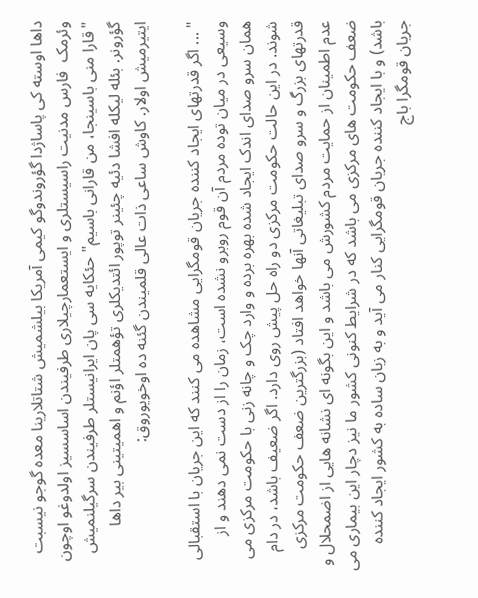داها اوسته کی پاساژدا گؤروندوگو کیمی آمریکا بیلشمیش شتاتلارینا معده گوجو نیسبت وئرمک  فارس مدنیت راسیستلری و ایستعمارچیلاری طرفیندن اساسسیز اولدوغو اوچون "قارا منی باسینجا، من قارانی باسیم" حئکایه سی پان ایرانیستلر طرفیندن سرگیلنمیش گؤرونر. بئله لیکله افشا دئیه چئینر توپور ائتدیکلری تؤهمتلر اؤنم و اهمیتینی بیر داها ایتیرمیش اولار. کاوش ساعی ذات عالی قلمیندن گئنه ده اوخویوروق:

" ... اگر قدرتهای ایجاد کننده جریان قومگرایی مشاهده می کنند که این جریان با استقبالی وسیعی در میان توده مردم آن قوم روبرو نشده است، زمان را از دست نمی دهند و از همان سرو صدای اندک ایجاد شده بهره برده و وارد چک و چانه زنی با حکومت مرکزی می شوند. در این حالت حکومت مرکزی دو راه حل پیش روی دارد. اگر ضعیف باشد، در دام قدرتهای بزرگ و سرو صدای تبلیغاتی آنها خواهد افتاد (بزرگترین ضعف حکومت مرکزی عدم اطمینان از حمایت مردم کشورش می باشد و این بگونه ای نشانه هایی از اضمحلال و ضعف حکومت های مرکزی می باشد که در شرایط کنونی کشور ما نیز دچار این بیماری می باشد) و با ایجاد کننده جریان قومگرایی کنار می آید و به زبان ساده به کشور ایجاد کننده جریان قومگرا باج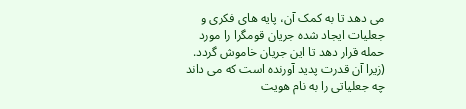می دهد تا به کمک آن، پایه های فکری و جعلیات ایجاد شده جریان قومگرا را مورد حمله قرار دهد تا این جریان خاموش گردد. (زیرا آن قدرت پدید آورنده است که می داند چه جعلیاتی را به نام هویت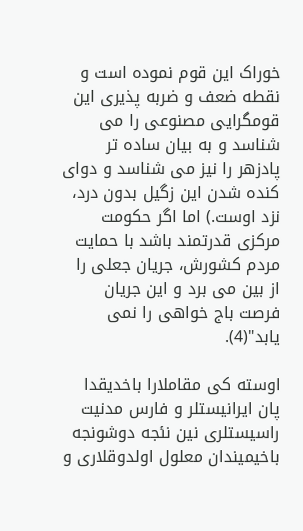خوراک این قوم نموده است و نقطه ضعف و ضربه پذیری این قومگرایی مصنوعی را می شناسد و به بیان ساده تر پادزهر را نیز می شناسد و دوای کنده شدن این زگیل بدون درد، نزد اوست.) اما اگر حکومت مرکزی قدرتمند باشد با حمایت مردم کشورش، جریان جعلی را از بین می برد و این جریان فرصت باج خواهی را نمی یابد"(4).

اوسته کی مقاملارا باخدیقدا پان ایرانیستلر و فارس مدنیت راسیستلری نین نئجه دوشونجه باخیمیندان معلول اولدوقلاری و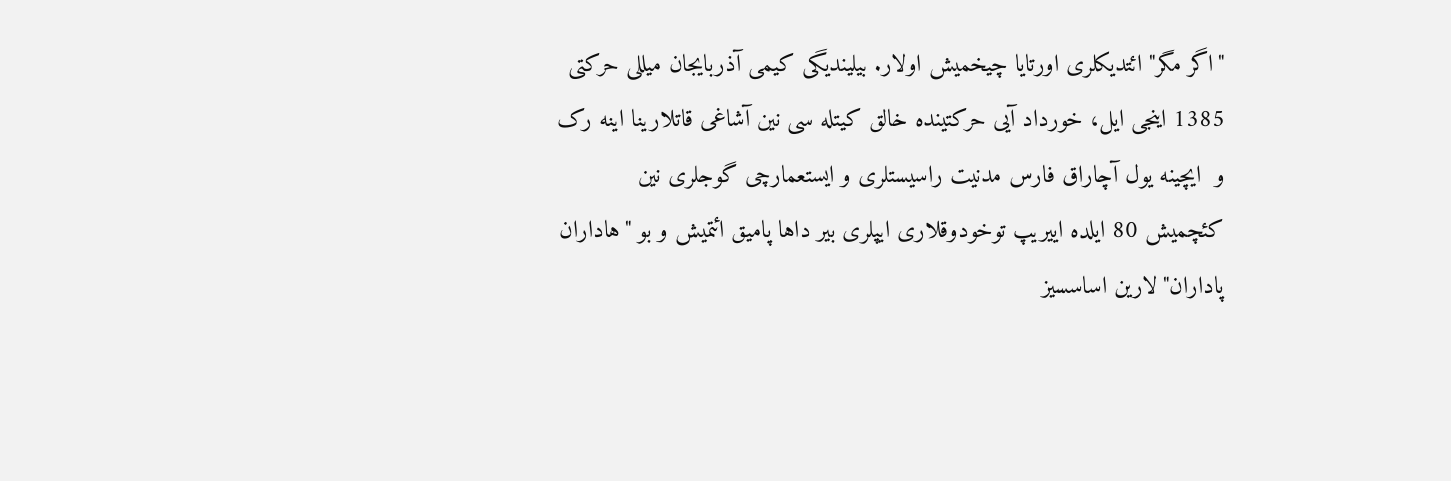"اگر مگر" ائتدیکلری اورتایا چیخمیش اولار. بیلیندیگی کیمی آذربایجان میللی حرکتی 1385 اینجی ایل، خورداد آیی حرکتینده خالق کیتله سی نین آشاغی قاتلارینا اینه رک و  ایچینه یول آچاراق فارس مدنیت راسیستلری و ایستعمارچی گوجلری نین کئچمیش 80 ایلده اییریپ توخودوقلاری ایپلری بیر داها پامیق ائتمیش و بو "هاداران پاداران"لارین اساسسیز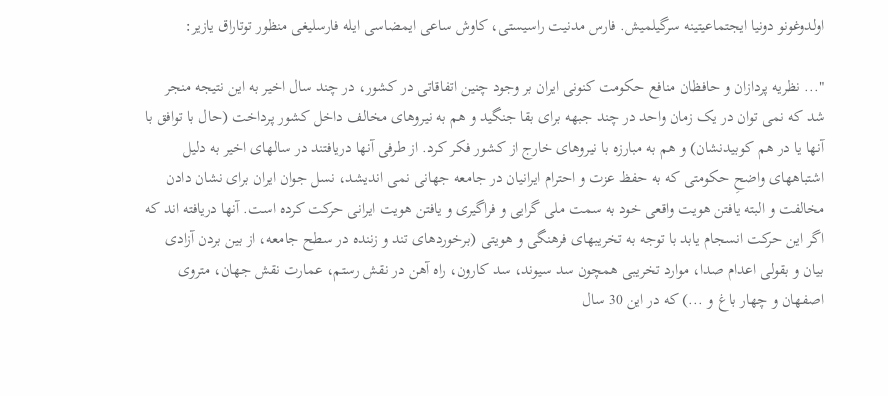اولدوغونو دونیا ایجتماعیتینه سرگیلمیش. فارس مدنیت راسیستی، کاوش ساعی ایمضاسی ایله فارسلیغی منظور توتاراق یازیر:

"... نظریه پردازان و حافظان منافع حکومت کنونی ایران بر وجود چنین اتفاقاتی در کشور، در چند سال اخیر به این نتیجه منجر شد که نمی توان در یک زمان واحد در چند جبهه برای بقا جنگید و هم به نیروهای مخالف داخل کشور پرداخت (حال با توافق با آنها یا در هم کوبیدنشان) و هم به مبارزه با نیروهای خارج از کشور فکر کرد. از طرفی آنها دریافتند در سالهای اخیر به دلیل اشتباههای واضحِ حکومتی که به حفظ عزت و احترام ایرانیان در جامعه جهانی نمی اندیشد، نسل جوان ایران برای نشان دادن مخالفت و البته یافتن هویت واقعی خود به سمت ملی گرایی و فراگیری و یافتن هویت ایرانی حرکت کرده است. آنها دریافته اند که اگر این حرکت انسجام یابد با توجه به تخریبهای فرهنگی و هویتی (برخوردهای تند و زننده در سطح جامعه، از بین بردن آزادی بیان و بقولی اعدام صدا، موارد تخریبی همچون سد سیوند، سد کارون، راه آهن در نقش رستم، عمارت نقش جهان، متروی اصفهان و چهار باغ و ...) که در این 30 سال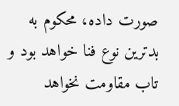صورت داده، محکوم به بدترین نوع فنا خواهد بود و تاب مقاومت نخواهد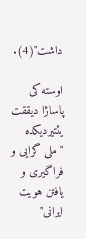داشت"(4).

اوسته کی پاساژا دیققت یئتیردیکده "ملی گرایی و فراگیری و یافتن هویت ایرانی"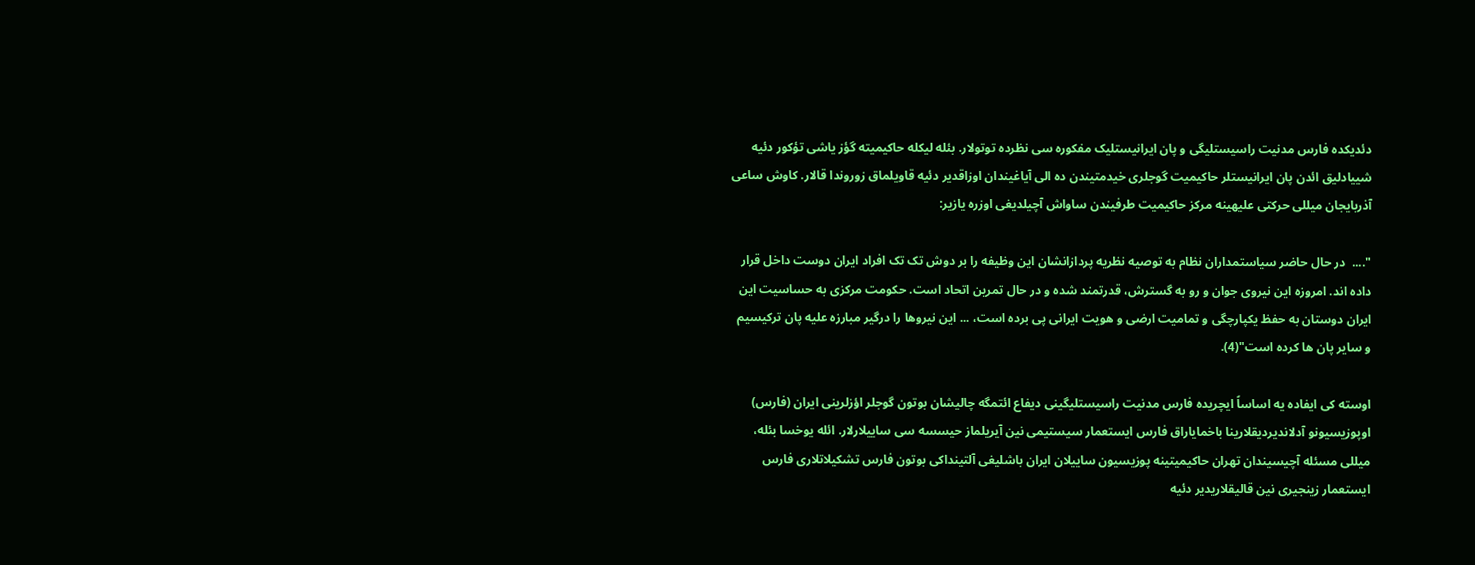دئدیکده فارس مدنیت راسیستلیگی و پان ایرانیستلیک مفکوره سی نظرده توتولار. بئله لیکله حاکیمیته گؤز یاشی تؤکور دئیه شییادلیق ائدن پان ایرانیستلر حاکیمیت گوجلری خیدمتیندن ده الی آیاغیندان اوزاقدیر دئیه قاویلماق زوروندا قالار. کاوش ساعی آذربایجان میللی حرکتی علیهینه مرکز حاکیمیت طرفیندن ساواش آچیلدیغی اوزره یازیر:

"....  در حال حاضر سیاستمداران نظام به توصیه نظریه پردازانشان این وظیفه را بر دوش تک تک افراد ایران دوست داخل قرار داده اند. امروزه این نیروی جوان و رو به گسترش، قدرتمند شده و در حال تمرین اتحاد است. حکومت مرکزی به حساسیت این ایران دوستان به حفظ یکپارچگی و تمامیت ارضی و هویت ایرانی پی برده است، ... این نیروها را درگیر مبارزه علیه پان ترکیسیم و سایر پان ها کرده است"(4).

اوسته کی ایفاده یه اساساً ایچریده فارس مدنیت راسیستلیگینی دیفاع ائتمگه چالیشان بوتون گوجلر اؤزلرینی ایران (فارس) اوپوزیسیونو آدلاندیردیقلارینا باخمایاراق فارس ایستعمار سیستیمی نین آیریلماز حیسسه سی ساییلارلار. ائله یوخسا بئله، میللی مسئله آچیسیندان تهران حاکیمیتینه پوزیسیون ساییلان ایران باشلیغی آلتینداکی بوتون فارس تشکیلاتلاری فارس ایستعمار زینجیری نین قالیقلاریدیر دئیه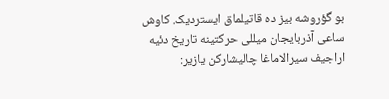بو گؤروشه بیز ده قاتیلماق ایستردیک. کاوش ساعی آذربایجان میللی حرکتینه تاریخ دئیه اراجیف سیرالاماغا چالیشارکن یازیر: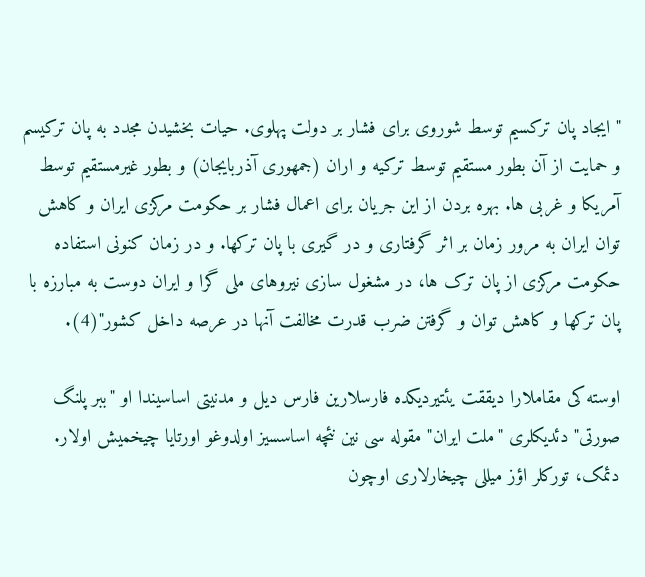" ایجاد پان ترکسیم توسط شوروی برای فشار بر دولت پهلوی. حیات بخشیدن مجدد به پان ترکیسم و حمایت از آن بطور مستقیم توسط ترکیه و اران (جمهوری آذربایجان) و بطور غیرمستقیم توسط آمریکا و غربی ها. بهره بردن از این جریان برای اعمال فشار بر حکومت مرکزی ایران و کاهش توان ایران به مرور زمان بر اثر گرفتاری و در گیری با پان ترکها. و در زمان کنونی استفاده حکومت مرکزی از پان ترک ها، در مشغول سازی نیروهای ملی گرا و ایران دوست به مبارزه با پان ترکها و کاهش توان و گرفتن ضرب قدرت مخالفت آنها در عرصه داخل کشور"(4).

اوسته کی مقاملارا دیققت یئتیردیکده فارسلارین فارس دیل و مدنیتی اساسیندا او "ببر پلنگ صورتی" دئدیکلری "ملت ایران" مقوله سی نین نئچه اساسسیز اولدوغو اورتایا چیخمیش اولار. دئمک، تورکلر اؤز میللی چیخارلاری اوچون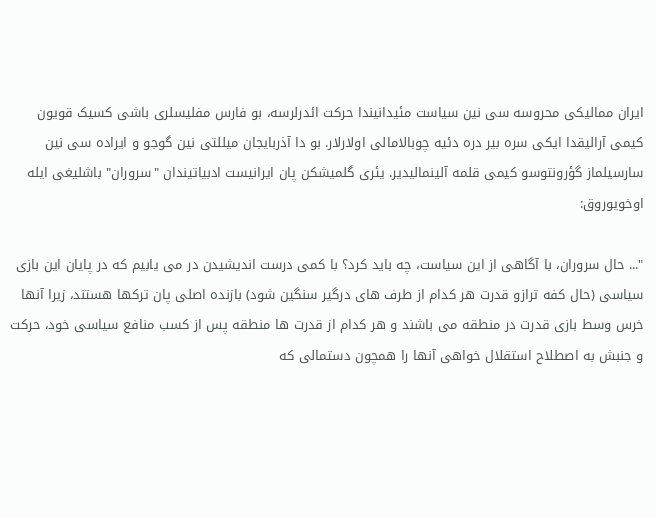ایران ممالیکی محروسه سی نین سیاست مئیدانیندا حرکت ائدرلرسه، بو فارس مفلیسلری باشی کسیک قویون کیمی آرالیقدا ایکی سره بیر دره دئیه چوبالامالی اولارلار. بو دا آذربایجان میللتی نین گوجو و ایراده سی نین سارسیلماز گؤرونتوسو کیمی قلمه آلینمالیدیر. یئری گلمیشکن پان ایرانیست ادبیاتیندان "سروران" باشلیغی ایله اوخویوروق:

"... حال سروران، با آگاهی از این سیاست، چه باید کرد؟ با کمی درست اندیشیدن در می یابیم که در پایان این بازی سیاسی (حال کفه ترازو قدرت هر کدام از طرف های درگیر سنگین شود) بازنده اصلی پان ترکها هستند، زیرا آنها خرس وسط بازی قدرت در منطقه می باشند و هر کدام از قدرت ها منطقه پس از کسب منافع سیاسی خود، حرکت و جنبش به اصطلاح استقلال خواهی آنها را همچون دستمالی که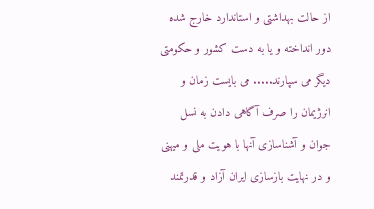از حالت بهداشتی و استاندارد خارج شده دور انداخته و یا به دست کشور و حکومتی دیگر می سپارند..... می بایست زمان و انرژیمان را صرف آگاهی دادن به نسل جوان و آشناسازی آنها با هویت ملی و میهنی و در نهایت بازسازی ایران آزاد و قدرتمند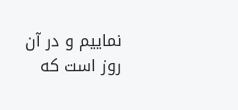نماییم و در آن روز است که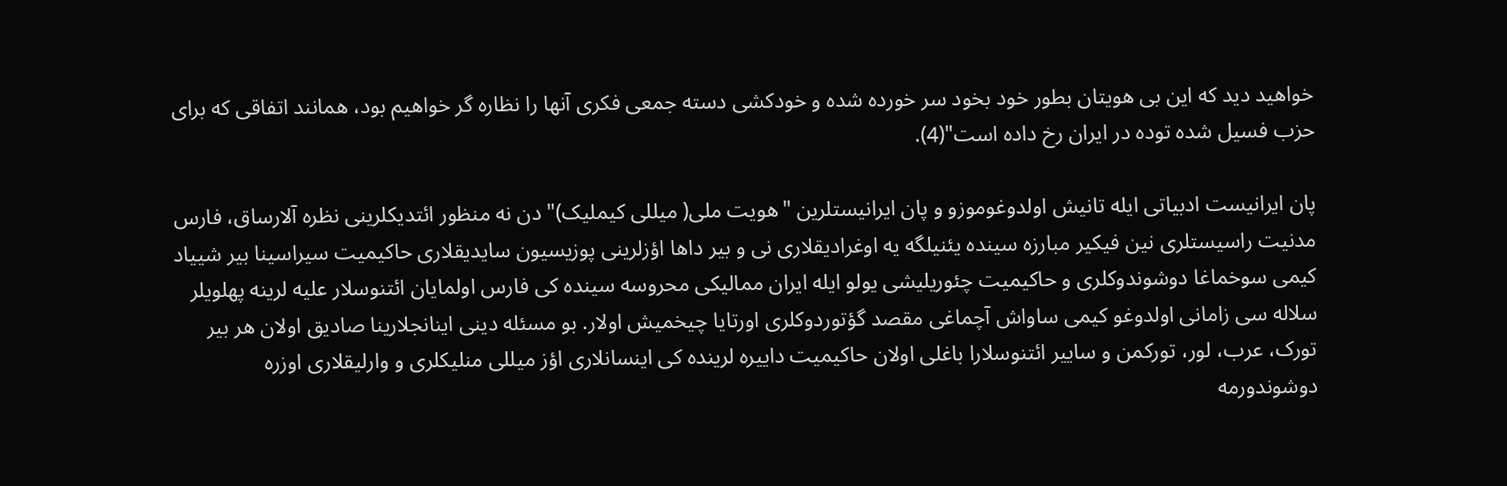خواهید دید که این بی هویتان بطور خود بخود سر خورده شده و خودکشی دسته جمعی فکری آنها را نظاره گر خواهیم بود، همانند اتفاقی که برای حزب فسیل شده توده در ایران رخ داده است"(4).

پان ایرانیست ادبیاتی ایله تانیش اولدوغوموزو و پان ایرانیستلرین "هویت ملی( میللی کیملیک)" دن نه منظور ائتدیکلرینی نظره آلارساق، فارس مدنیت راسیستلری نین فیکیر مبارزه سینده یئنیلگه یه اوغرادیقلاری نی و بیر داها اؤزلرینی پوزیسیون سایدیقلاری حاکیمیت سیراسینا بیر شییاد کیمی سوخماغا دوشوندوکلری و حاکیمیت چئوریلیشی یولو ایله ایران ممالیکی محروسه سینده کی فارس اولمایان ائتنوسلار علیه لرینه پهلویلر سلاله سی زامانی اولدوغو کیمی ساواش آچماغی مقصد گؤتوردوکلری اورتایا چیخمیش اولار. بو مسئله دینی اینانجلارینا صادیق اولان هر بیر تورک، عرب، لور، تورکمن و ساییر ائتنوسلارا باغلی اولان حاکیمیت داییره لرینده کی اینسانلاری اؤز میللی منلیکلری و وارلیقلاری اوزره دوشوندورمه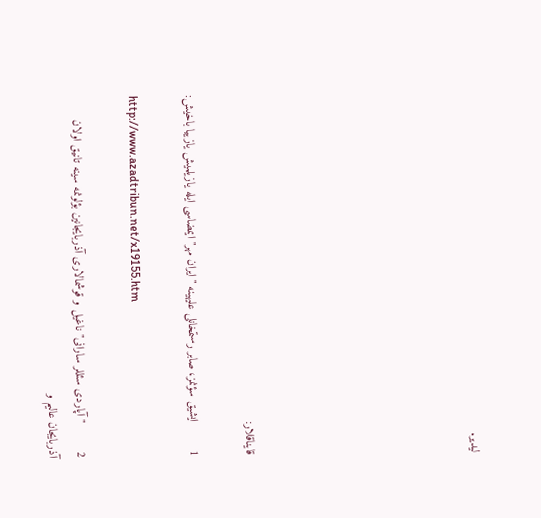لیدیر.







قایناقلار:

1        ایشیق سؤنمز، صابر رستمخانلی علیهینه "ایران مهر" ایمضاسی ایله یازیلمیش یازییا باخیش:

http://www.azadtribun.net/x19155.htm

2        "آپاردی سئللر سارانی" ناغیل و قوشمالاری آذربایجانین بؤلونمه سینه تانیق اولان آذربایجان عالیم و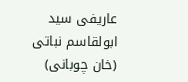عاریفی سید ابولقاسم نباتی (خان چوبانی)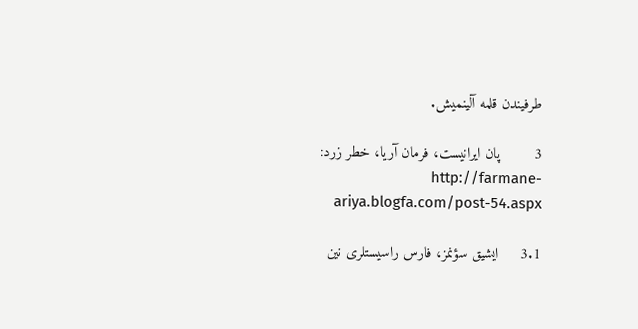طرفیندن قلمه آلینمیش.

3        پان ایرانیست، فرمان آریا، خطر زرد: http://farmane-ariya.blogfa.com/post-54.aspx

3.1     ایشیق سؤنمز، فارس راسیستلری نین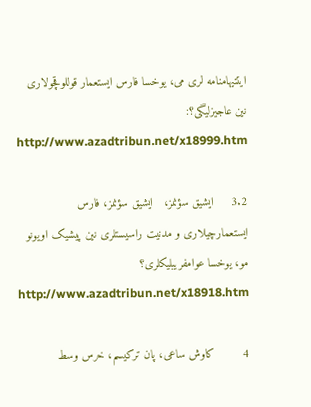ایتتیهامنامه لری می، یوخسا فارس ایستعمار قوللوقچولاری نین عاجیزلیگی؟: http://www.azadtribun.net/x18999.htm

3.2     ایشیق سؤنمز،   ایشیق سؤنمز، فارس ایستعمارچیلاری و مدنیت راسیستلری نین پیشیک اویونو مو، یوخسا عوامفریبلیکلری؟ http://www.azadtribun.net/x18918.htm

4        کاوش ساعی، پان ترکیسم، خرس وسط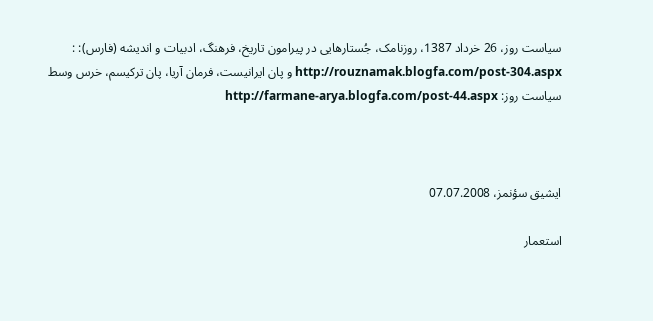سیاست روز، 26 خرداد 1387، روزنامک، جُستارهایی در پیرامون تاریخ، فرهنگ، ادبیات و اندیشه (فارس): : http://rouznamak.blogfa.com/post-304.aspx و پان ایرانیست، فرمان آریا، پان ترکیسم، خرس وسط سیاست روز: http://farmane-arya.blogfa.com/post-44.aspx



ایشیق سؤنمز، 07.07.2008

استعمار